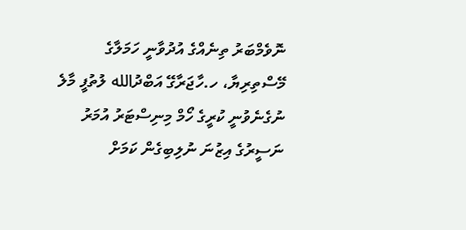ނޮވެމްބަރު ތިނެއްގެ އުދުވާނީ ހަމަލާގެ މޭސްތިރިޔާ، ހ.ހާޖަރާގޭ އަބްދުالله ލުތުފީ މާލެ ނުގެނެވުނީ ކުރީގެ ހޯމް މިނިސްޓަރު އުމަރު ނަސީރުގެ އިޒުނަ ނުލިބިގެން ކަމަށް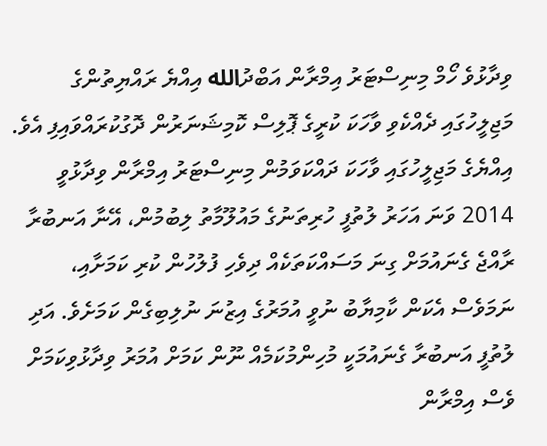ވިދާޅުވެ ހޯމް މިނިސްޓަރު އިމްރާން އަބްދުالله އިއްޔެ ރައްޔިތުންގެ މަޖިލީހުގައި ދެއްކެވި ވާހަކަ ކުރީގެ ޕޮލިސް ކޮމިޝަނަރުން ދޮގުކުރައްވައިފި އެވެ.
އިއްޔެގެ މަޖިލީހުގައި ވާހަކަ ދައްކަވަމުން މިނިސްޓަރު އިމްރާން ވިދާޅުވީ 2014 ވަނަ އަހަރު ލުތުފީ ހުރިތަނުގެ މައުލޫމާތު ލިބުމުން، އޭނާ އަނބުރާ ރާއްޖެ ގެނައުމަށް ގިނަ މަސައްކަތަކެއް ދިވެހި ފުލުހުން ކުރި ކަމަށާއި، ނަމަވެސް އެކަން ކާމިޔާބު ނުވީ އުމަރުގެ އިޒުނަ ނުލިބިގެން ކަމަށެވެ. އަދި ލުތުފީ އަނބުރާ ގެނައުމަކީ މުހިންމުކަމެއް ނޫން ކަމަށް އުމަރު ވިދާޅުވިކަމަށް ވެސް އިމްރާން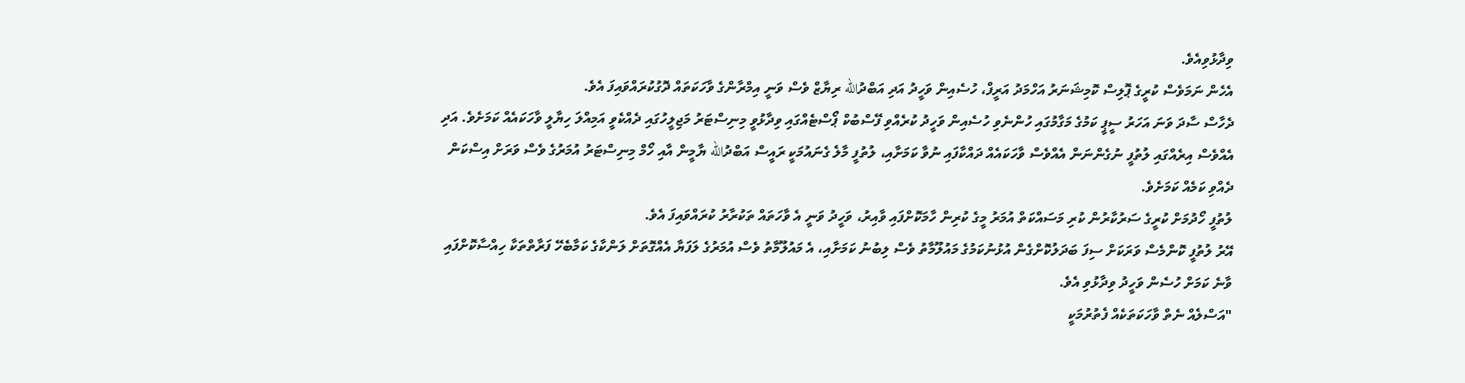ވިދާޅުވިއެވެ.
އެހެން ނަމަވެސް ކުރީގެ ޕޮލިސް ކޮމިޝަނަރު އަހްމަދު އަރީފް، ހުސެއިން ވަހީދު އަދި އަބްދުالله ރިޔާޒް ވެސް ވަނީ އިމްރާންގެ ވާހަކަތައް ދޮގުކުރައްވައިފަ އެވެ.
ދެހާސް ސާދަ ވަނަ އަހަރު ސީޕީ ކަމުގެ މަގާމުގައި ހުންނެވި ހުސެއިން ވަހީދު ކުރެއްވި ފޭސްބުކް ޕޯސްޓެއްގައި ވިދާޅުވީ މިނިސްޓަރު މަޖިލީހުގައި ދެއްކެވީ އަމިއްލަ ހިޔާލީ ވާހަކައެއް ކަމަށެވެ. އަދި އެއްވެސް އިރެއްގައި ލުތުފީ ނުގެންނަން އެއްވެސް ވާހަކައެއް ދައްކާފައި ނުވާ ކަމަށާއި، ލުތުފީ މާލެ ގެނައުމަކީ ރައީސް އަބްދުالله ޔާމީން އާއި ހޯމް މިނިސްޓަރު އުމަރުގެ ވެސް ވަރަށް އިސްކަން ދެއްވި ކަމެއް ކަމަށެވެ.
ލުތުފީ ހޯދުމަށް ކުރީގެ ސަރުކާރުން ކުރި މަސައްކަތް އުމަރު މީގެ ކުރިން ހާމަކޮށްފައި ވާއިރު، ވަހީދު ވަނީ އެ ވާހަތައް ތަކުރާރު ކުރައްވައިފަ އެވެ.
އޭރު ލުތުފީ ކޮންމެސް ވަރަކަށް ސިފަ ބަދަލުކޮށްގެން އުޅުނުކަމުގެ މައުލޫމާތު ވެސް ލިބުނު ކަމަށާއި، އެ މައުލޫމާތު ވެސް އުމަރުގެ ލަފަޔާ އެއްގޮތަށް ލަންކާގެ ކަމާބެހޭ ފަރާތްތަކާ ހިއްސާކޮށްފައި ވާނެ ކަމަށް ހުސެން ވަހީދު ވިދާޅުވި އެވެ.
"އަސްލެއް ނެތް ވާހަކަތަކެއް ފެތުރުމަކީ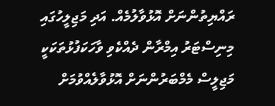ރައްޔިތުންނަށް އޮޅުވާލުމެއް. އަދި މަޖިލީހުގައި މިނިސްޓަރު އިމްރާން ދެއްކެވި ވާހަކަފުޅުތަކަކީ މަޖިލީސް މެމްބަރުންނަށް އޮޅުވާލެއްވުމަށް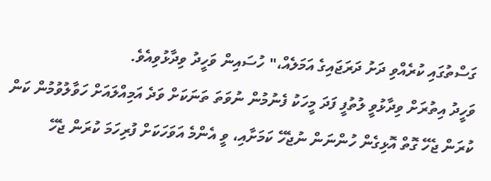ގަސްތުގައި ކުރެއްވި ދަށު ދަރަޖައިގެ އަމަލެއް،" ހުސައިން ވަހީދު ވިދާޅުވިއެވެ.
ވަހީދު އިތުރަށް ވިދާޅުވީ ލުތުފީ ފަދަ މީހަކު ފެނުމުން ނުވަތަ ތަނަކަށް ވަދެ އަމިއްލައަށް ހަވާލުވުމުން ކަން ކުރަން ޖެހޭ ގޮތް އޮޅިގެން ހުންނަން ނުޖެހޭ ކަމަށާއި، ވީ އެންމެ އަވަހަކަށް ފުރިހަމަ ކުރަން ޖެހޭ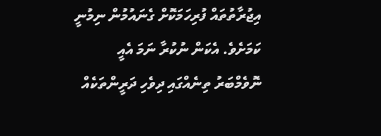އިޖުރާތުތައް ފުރިހަމަކޮށް ގެނައުމުން ނިމުނީ ކަމަށެވެ. އެކަން ނުކުރާ ނަމަ އެއީ ނޮވެމްބަރު ތިނެއްގައި ދިވެހި ދަރީންތަކެއް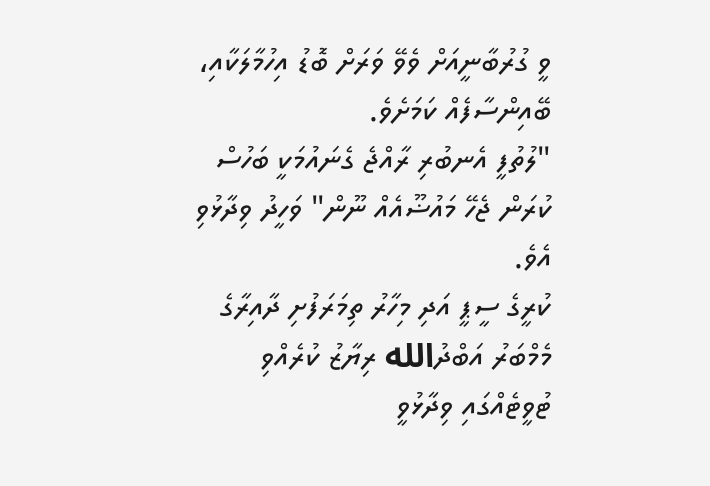ވީ ގުރުބާނީއަށް ވެވޭ ވަރަށް ބޮޑު އިހުމާލަކާއި، ބޭއިންސާފެއް ކަމަށެވެ.
"ލުތުފީ އެނބުރި ރާއްޖެ ގެނައުމަކީ ބަހުސް ކުރަން ޖެހޭ މައުޟޫއެއް ނޫން" ވަހީދު ވިދާޅުވި އެވެ.
ކުރީގެ ސީޕީ އަދި މިހާރު ތިމަރަފުށި ދާއިރާގެ މެމްބަރު އަބްދުالله ރިޔާޒު ކުރެއްވި ޓުވީޓެއްގައި ވިދާޅުވީ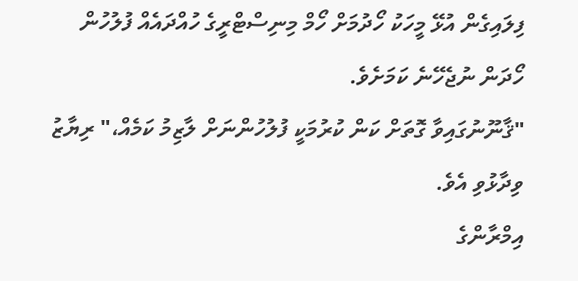ފިލައިގެން އުޅޭ މީހަކު ހޯދުމަށް ހޯމް މިނިސްޓްރީގެ ހުއްދައެއް ފުލުހުން ހޯދަން ނުޖެހޭނެ ކަމަށެވެ.
"ޤާނޫނުގައިވާ ގޮތަށް ކަން ކުރުމަކީ ފުލުހުންނަށް ލާޒިމު ކަމެއް،" ރިޔާޒު ވިދާޅުވި އެވެ.
އިމްރާންގެ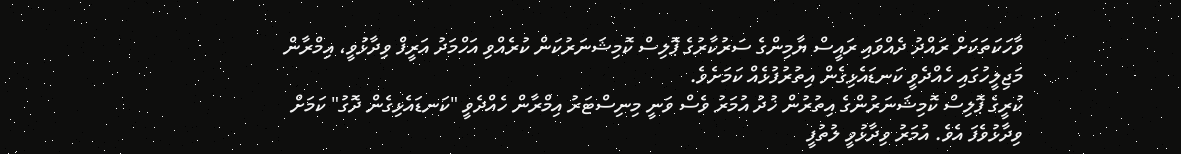ވާހަކަތަކަށް ރައްދު ދެއްވައި ރައީސް ޔާމިންގެ ސަރުކާރުގެ ޕޮލިސް ކޮމިޝަނަރުކަން ކުރެއްވި އަހްމަދު އަރީފް ވިދާޅުވީ، އިމްރާން މަޖިލީހުގައި ހެއްދެވީ ކަނޑައެޅިގެން އިތުރުފުޅެއް ކަމަށެވެ.
ކުރީގެ ޕޮލިސް ކޮމިޝަނަރުންގެ އިތުރުން ޚުދު އުމަރު ވެސް ވަނީ މިނިސްޓަރު އިމްރާން ހެއްދެވީ "ކަނޑައެޅިގެން ދޮގު" ކަމަށް ވިދާޅުވެފަ އެވެ. އުމަރު ވިދާޅުވީ ލުތުފީ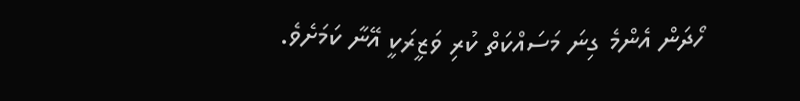ހޯދަން އެންމެ ގިނަ މަސައްކަތް ކުރި ވަޒީރަކީ އޭނާ ކަމަށެވެ.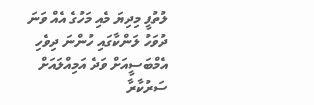ލުތުފީ މިދިޔަ މެއި މަހުގެ އެއް ވަނަ ދުވަހު ލަންކާގައި ހުންނަ ދިވެހި އެމްބަސީއަށް ވަދެ އަމިއްލައަށް ސަރުކާރާ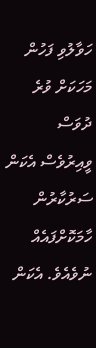ހަވާލުވި ފަހުން މަހަކަށް ވުރެ ދުވަސް ވީއިރުވެސް އެކަން ސަރުކާރުން ހާމަކޮށްފައެއް ނުވެއެވެ. އެކަން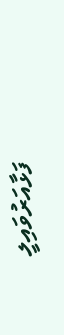ފަޅާއަރުވައިލީ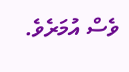ވެސް އުމަރެވެ.